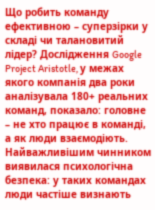Що робить команду ефективною – суперзірки у складі чи талановитий лідер? Дослідження Google Project Aristotle, у межах якого компанія два роки аналізувала 180+ реальних команд, показало: головне – не хто працює в команді, а як люди взаємодіють. Найважливішим чинником виявилася психологічна безпека: у таких командах люди частіше визнають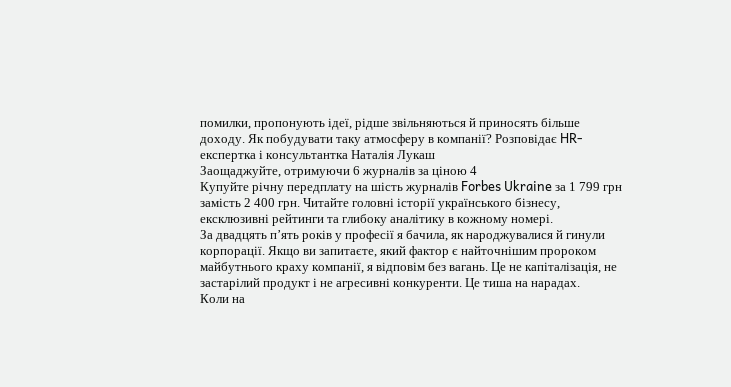помилки, пропонують ідеї, рідше звільняються й приносять більше доходу. Як побудувати таку атмосферу в компанії? Розповідає HR-експертка і консультантка Наталія Лукаш
Заощаджуйте, отримуючи 6 журналів за ціною 4
Купуйте річну передплату на шість журналів Forbes Ukraine за 1 799 грн замість 2 400 грн. Читайте головні історії українського бізнесу, ексклюзивні рейтинги та глибоку аналітику в кожному номері.
За двадцять п’ять років у професії я бачила, як народжувалися й гинули корпорації. Якщо ви запитаєте, який фактор є найточнішим пророком майбутнього краху компанії, я відповім без вагань. Це не капіталізація, не застарілий продукт і не агресивні конкуренти. Це тиша на нарадах.
Коли на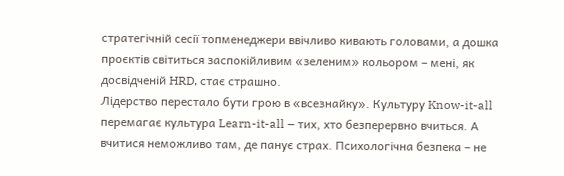стратегічній сесії топменеджери ввічливо кивають головами, а дошка проєктів світиться заспокійливим «зеленим» кольором – мені, як досвідченій HRD, стає страшно.
Лідерство перестало бути грою в «всезнайку». Культуру Know-it-all перемагає культура Learn-it-all – тих, хто безперервно вчиться. А вчитися неможливо там, де панує страх. Психологічна безпека – не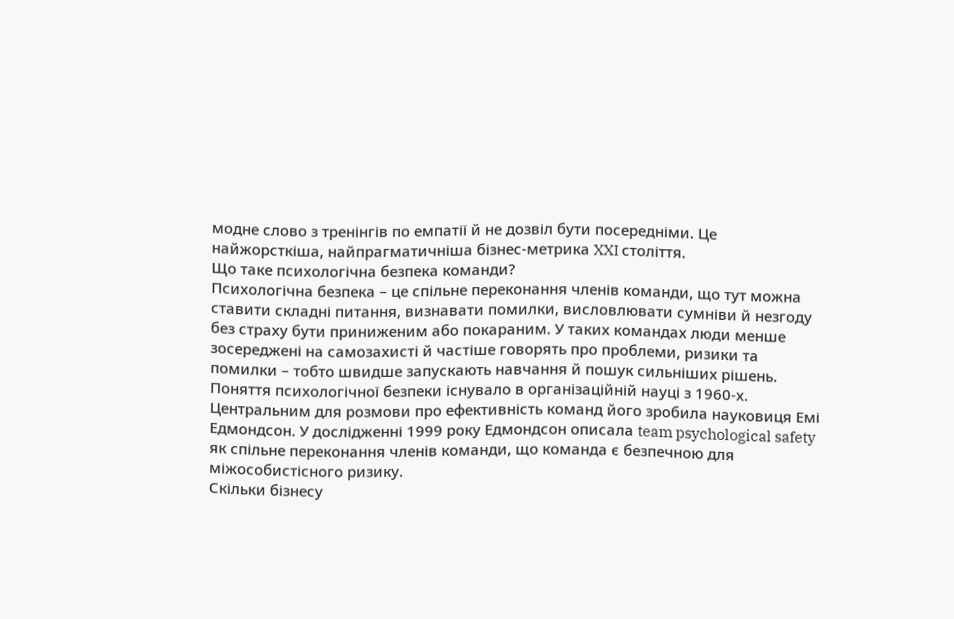модне слово з тренінгів по емпатії й не дозвіл бути посередніми. Це найжорсткіша, найпрагматичніша бізнес-метрика XXI століття.
Що таке психологічна безпека команди?
Психологічна безпека – це спільне переконання членів команди, що тут можна ставити складні питання, визнавати помилки, висловлювати сумніви й незгоду без страху бути приниженим або покараним. У таких командах люди менше зосереджені на самозахисті й частіше говорять про проблеми, ризики та помилки – тобто швидше запускають навчання й пошук сильніших рішень.
Поняття психологічної безпеки існувало в організаційній науці з 1960-х. Центральним для розмови про ефективність команд його зробила науковиця Емі Едмондсон. У дослідженні 1999 року Едмондсон описала team psychological safety як спільне переконання членів команди, що команда є безпечною для міжособистісного ризику.
Скільки бізнесу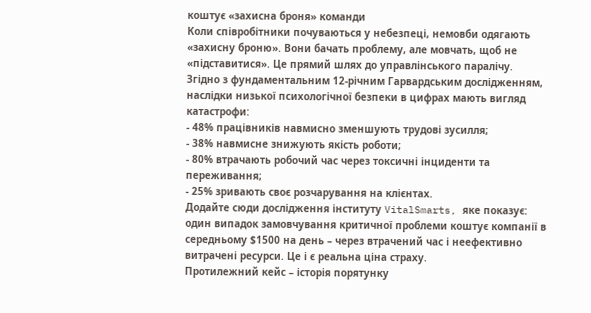коштує «захисна броня» команди
Коли співробітники почуваються у небезпеці, немовби одягають «захисну броню». Вони бачать проблему, але мовчать, щоб не «підставитися». Це прямий шлях до управлінського паралічу.
Згідно з фундаментальним 12-річним Гарвардським дослідженням, наслідки низької психологічної безпеки в цифрах мають вигляд катастрофи:
- 48% працівників навмисно зменшують трудові зусилля;
- 38% навмисне знижують якість роботи;
- 80% втрачають робочий час через токсичні інциденти та переживання;
- 25% зривають своє розчарування на клієнтах.
Додайте сюди дослідження інституту VitalSmarts, яке показує: один випадок замовчування критичної проблеми коштує компанії в середньому $1500 на день – через втрачений час і неефективно витрачені ресурси. Це і є реальна ціна страху.
Протилежний кейс – історія порятунку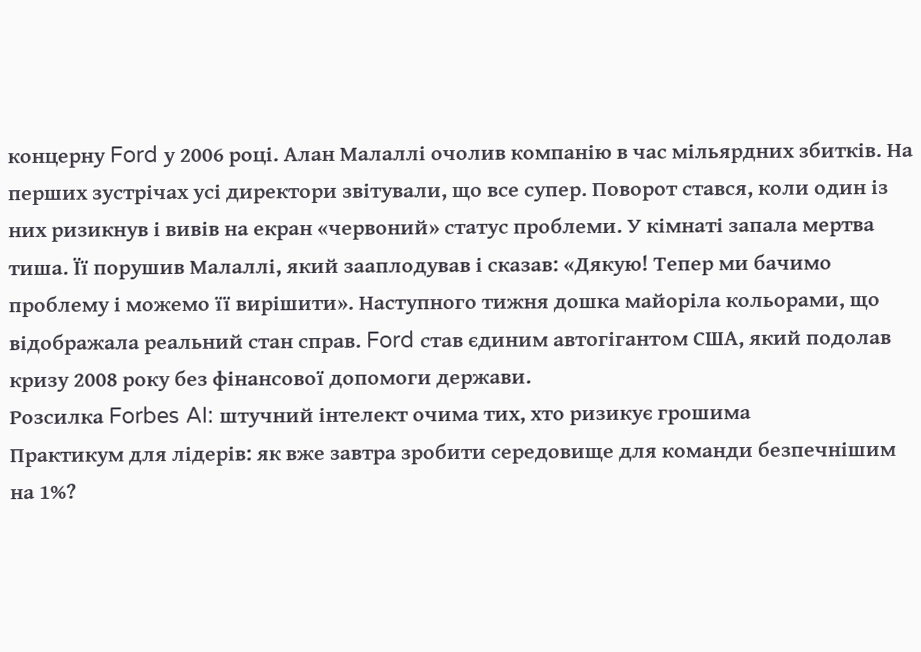концерну Ford у 2006 році. Алан Малаллі очолив компанію в час мільярдних збитків. На перших зустрічах усі директори звітували, що все супер. Поворот стався, коли один із них ризикнув і вивів на екран «червоний» статус проблеми. У кімнаті запала мертва тиша. Її порушив Малаллі, який зааплодував і сказав: «Дякую! Тепер ми бачимо проблему і можемо її вирішити». Наступного тижня дошка майоріла кольорами, що відображала реальний стан справ. Ford став єдиним автогігантом США, який подолав кризу 2008 року без фінансової допомоги держави.
Розсилка Forbes AI: штучний інтелект очима тих, хто ризикує грошима
Практикум для лідерів: як вже завтра зробити середовище для команди безпечнішим на 1%?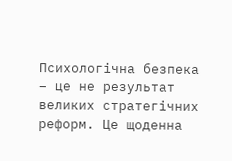Психологічна безпека – це не результат великих стратегічних реформ. Це щоденна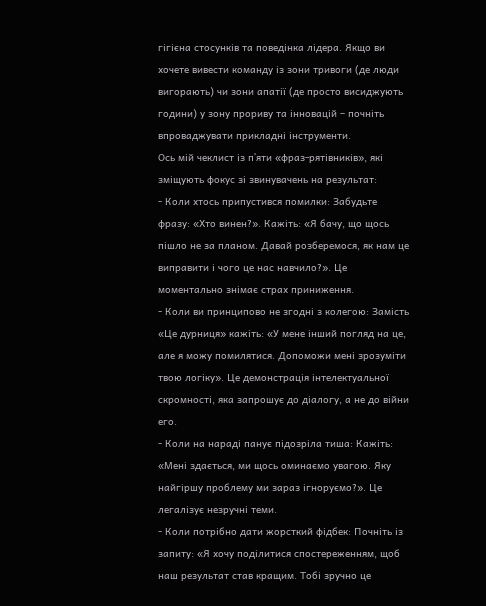гігієна стосунків та поведінка лідера. Якщо ви хочете вивести команду із зони тривоги (де люди вигорають) чи зони апатії (де просто висиджують години) у зону прориву та інновацій – почніть впроваджувати прикладні інструменти.
Ось мій чеклист із пʼяти «фраз-рятівників», які зміщують фокус зі звинувачень на результат:
- Коли хтось припустився помилки: Забудьте фразу: «Хто винен?». Кажіть: «Я бачу, що щось пішло не за планом. Давай розберемося, як нам це виправити і чого це нас навчило?». Це моментально знімає страх приниження.
- Коли ви принципово не згодні з колегою: Замість «Це дурниця» кажіть: «У мене інший погляд на це, але я можу помилятися. Допоможи мені зрозуміти твою логіку». Це демонстрація інтелектуальної скромності, яка запрошує до діалогу, а не до війни его.
- Коли на нараді панує підозріла тиша: Кажіть: «Мені здається, ми щось оминаємо увагою. Яку найгіршу проблему ми зараз ігноруємо?». Це легалізує незручні теми.
- Коли потрібно дати жорсткий фідбек: Почніть із запиту: «Я хочу поділитися спостереженням, щоб наш результат став кращим. Тобі зручно це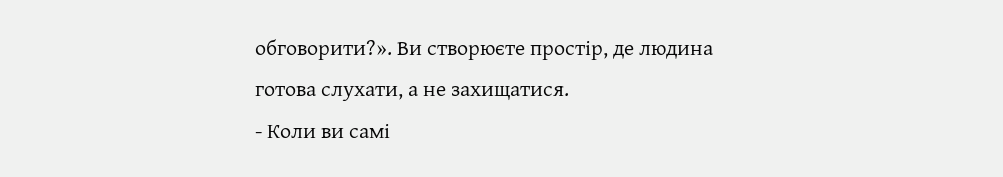обговорити?». Ви створюєте простір, де людина готова слухати, а не захищатися.
- Коли ви самі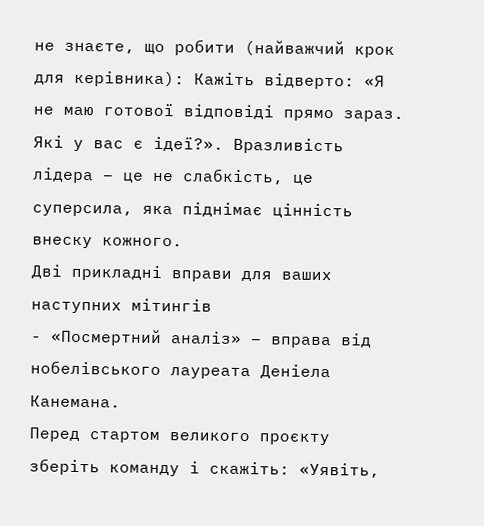не знаєте, що робити (найважчий крок для керівника): Кажіть відверто: «Я не маю готової відповіді прямо зараз. Які у вас є ідеї?». Вразливість лідера – це не слабкість, це суперсила, яка піднімає цінність внеску кожного.
Дві прикладні вправи для ваших наступних мітингів
- «Посмертний аналіз» – вправа від нобелівського лауреата Деніела Канемана.
Перед стартом великого проєкту зберіть команду і скажіть: «Уявіть,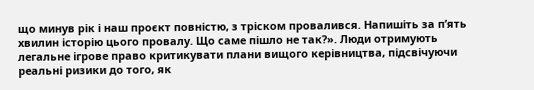що минув рік і наш проєкт повністю, з тріском провалився. Напишіть за пʼять хвилин історію цього провалу. Що саме пішло не так?». Люди отримують легальне ігрове право критикувати плани вищого керівництва, підсвічуючи реальні ризики до того, як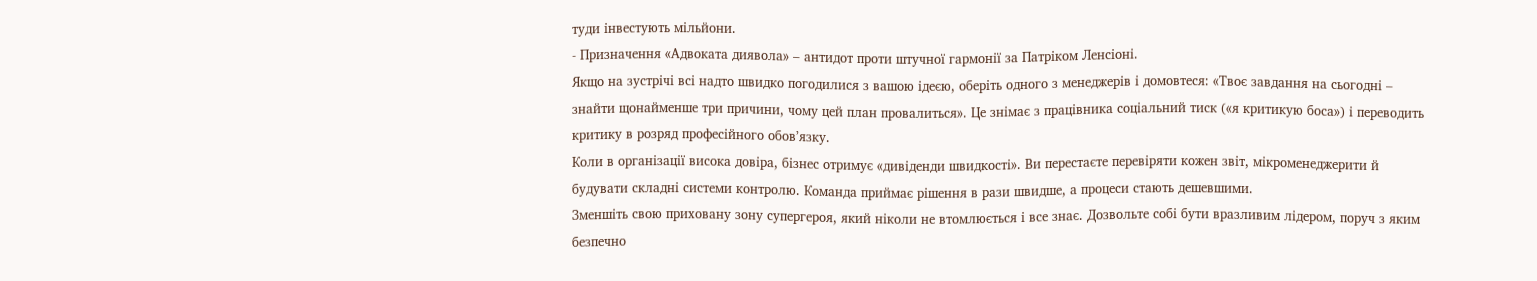туди інвестують мільйони.
- Призначення «Адвоката диявола» – антидот проти штучної гармонії за Патріком Ленсіоні.
Якщо на зустрічі всі надто швидко погодилися з вашою ідеєю, оберіть одного з менеджерів і домовтеся: «Твоє завдання на сьогодні – знайти щонайменше три причини, чому цей план провалиться». Це знімає з працівника соціальний тиск («я критикую боса») і переводить критику в розряд професійного обовʼязку.
Коли в організації висока довіра, бізнес отримує «дивіденди швидкості». Ви перестаєте перевіряти кожен звіт, мікроменеджерити й будувати складні системи контролю. Команда приймає рішення в рази швидше, а процеси стають дешевшими.
Зменшіть свою приховану зону супергероя, який ніколи не втомлюється і все знає. Дозвольте собі бути вразливим лідером, поруч з яким безпечно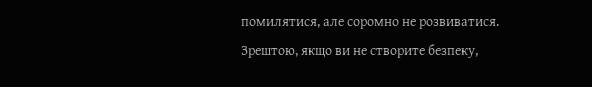помилятися, але соромно не розвиватися. Зрештою, якщо ви не створите безпеку,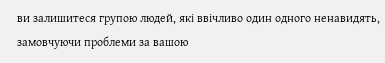ви залишитеся групою людей, які ввічливо один одного ненавидять, замовчуючи проблеми за вашою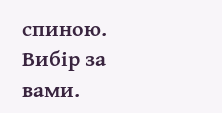спиною. Вибір за вами.